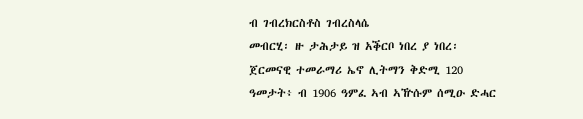ብ ገብረክርስቶስ ገብረስላሴ
መብርሂ፡ ዙ ታሕታይ ዝ አቕርቦ ነበረ ያ ነበረ፡ ጀርመናዊ ተመራማሪ ኤኖ ሊትማን ቅድሚ 120 ዓመታት፥ ብ 1906 ዓምፈ ኣብ ኣዅሱም ሰሚዑ ድሓር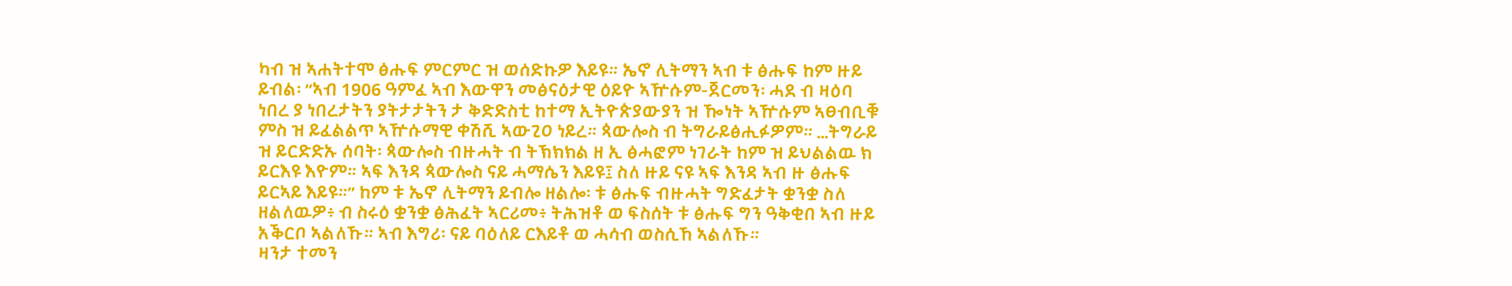ካብ ዝ ኣሐትተሞ ፅሑፍ ምርምር ዝ ወሰድኩዎ እይዩ። ኤኖ ሊትማን ኣብ ቱ ፅሑፍ ከም ዙይ ይብል፡ “ኣብ 1906 ዓምፈ ኣብ እውዋን መፅናዕታዊ ዕይዮ ኣዅሱም-ጀርመን፡ ሓደ ብ ዛዕባ ነበረ ያ ነበረታትን ያትታታትን ታ ቅድድስቲ ከተማ ኢትዮጵያውያን ዝ ዀነት ኣዅሱም ኣፀብቢቑ ምስ ዝ ይፈልልጥ ኣዅሱማዊ ቀሽሺ ኣውጊዐ ነይረ። ጳውሎስ ብ ትግራይፅሒፉዎም። …ትግራይ ዝ ይርድድኡ ሰባት፡ ጳውሎስ ብዙሓት ብ ትኽክክል ዘ ኢ ፅሓፎም ነገራት ከም ዝ ይህልልዉ ክ ይርእዩ እዮም። ኣፍ እንዳ ጳውሎስ ናይ ሓማሴን እይዩ፤ ስለ ዙይ ናዩ ኣፍ እንዳ ኣብ ዙ ፅሑፍ ይርኣይ እይዩ።” ከም ቱ ኤኖ ሊትማን ይብሎ ዘልሎ፡ ቱ ፅሑፍ ብዙሓት ግድፈታት ቋንቋ ስለ ዘልለዉዎ፥ ብ ስሩዕ ቋንቋ ፅሕፈት ኣርሪመ፥ ትሕዝቶ ወ ፍስሰት ቱ ፅሑፍ ግን ዓቅቂበ ኣብ ዙይ አቕርቦ ኣልለኹ። ኣብ እግሪ፡ ናይ ባዕለይ ርእይቶ ወ ሓሳብ ወስሲኸ ኣልለኹ።
ዛንታ ተመን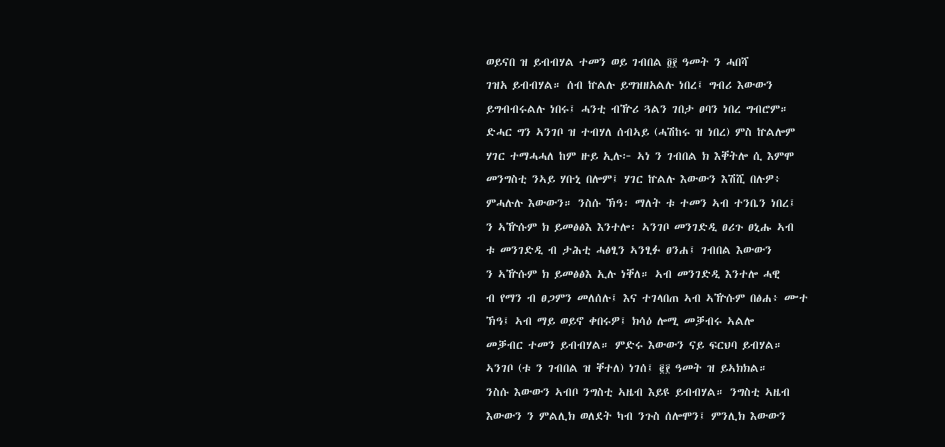ወይናበ ዝ ይብብሃል ተመን ወይ ገብበል ፬፻ ዓመት ን ሓበሻ
ገዝአ ይብብሃል። ሰብ ኵልሉ ይግዝዘአልሉ ነበረ፤ ግብሪ እውውን
ይግብብሩልሉ ነበሩ፤ ሓንቲ ብዅሪ ጓልን ገበታ ፀባን ነበረ ግብሮም።
ድሓር ግን ኣንገቦ ዝ ተብሃለ ሰብኣይ (ሓሽከሩ ዝ ነበረ) ምስ ኵልሎም
ሃገር ተማሓሓለ ከም ዙይ ኢሉ፦ ኣነ ን ገብበል ክ እቐትሎ ሲ እምሞ
መንግስቲ ንኣይ ሃቡኒ በሎም፤ ሃገር ኵልሉ እውውን እሽሺ በሉዎ፥
ምሓሉሉ እውውን። ንስሱ ኽዓ፡ ማለት ቱ ተመን ኣብ ተንቤን ነበረ፤
ን ኣዅሱም ክ ይመፅፅእ እንተሎ፡ ኣንገቦ መንገድዲ ፀሪጉ ፀኒሑ ኣብ
ቱ መንገድዲ ብ ታሕቲ ሓፅፂን ኣንፂፉ ፀንሐ፤ ገብበል እውውን
ን ኣዅሱም ክ ይመፅፅእ ኢሉ ነቐለ። ኣብ መንገድዲ እንተሎ ሓዊ
ብ የማን ብ ፀጋምን መለሰሉ፤ እና ተገላበጠ ኣብ ኣዅሱም በፅሐ፥ ᎀተ
ኽዓ፤ ኣብ ማይ ወይኖ ቀበሩዎ፤ ክሳዕ ሎሚ መቓብሩ ኣልሎ
መቓብር ተመን ይብብሃል። ምድሩ እውውን ናይ ፍርህባ ይብሃል።
ኣንገቦ (ቱ ን ገብበል ዝ ቐተለ) ነገሰ፤ ፪፻ ዓመት ዝ ይኣክክል።
ንስሱ እውውን ኣብቦ ንግስቲ ኣዜብ እይዩ ይብብሃል። ንግስቲ ኣዜብ
እውውን ን ምልሊክ ወለደት ካብ ንጉስ ሰሎሞን፤ ምንሊክ እውውን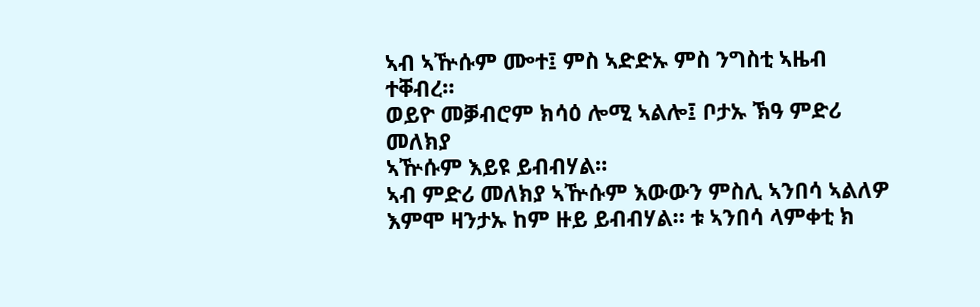ኣብ ኣዅሱም ᎀተ፤ ምስ ኣድድኡ ምስ ንግስቲ ኣዜብ ተቐብረ።
ወይዮ መቓብሮም ክሳዕ ሎሚ ኣልሎ፤ ቦታኡ ኽዓ ምድሪ መለክያ
ኣዅሱም እይዩ ይብብሃል።
ኣብ ምድሪ መለክያ ኣዅሱም እውውን ምስሊ ኣንበሳ ኣልለዎ
እምሞ ዛንታኡ ከም ዙይ ይብብሃል። ቱ ኣንበሳ ላምቀቲ ክ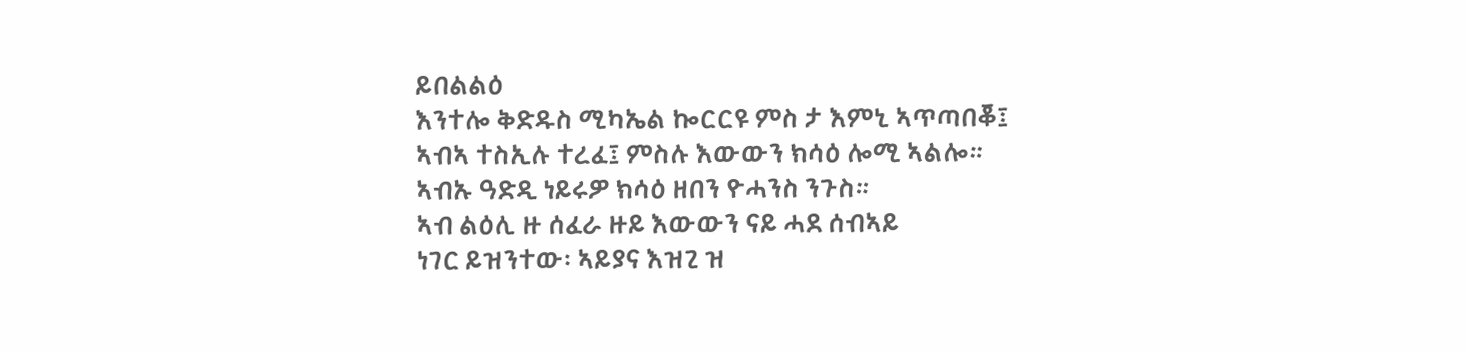ይበልልዕ
እንተሎ ቅድዱስ ሚካኤል ኰርርዩ ምስ ታ እምኒ ኣጥጣበቖ፤
ኣብኣ ተስኢሉ ተረፈ፤ ምስሉ እውውን ክሳዕ ሎሚ ኣልሎ።
ኣብኡ ዓድዲ ነይሩዎ ክሳዕ ዘበን ዮሓንስ ንጉስ።
ኣብ ልዕሊ ዙ ሰፈራ ዙይ እውውን ናይ ሓደ ሰብኣይ
ነገር ይዝንተው፡ ኣይያና እዝጊ ዝ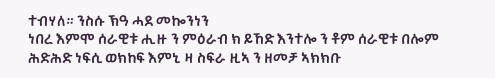ተብሃለ። ንስሱ ኽዓ ሓደ መኰንነን
ነበረ እምሞ ሰራዊቱ ሒዙ ን ምዕራብ ክ ይኸድ እንተሎ ን ቶም ሰራዊቱ በሎም
ሕድሕድ ነፍሲ ወክከፍ እምኒ ዛ ስፍራ ዚኣ ን ዘመቻ ኣክክቡ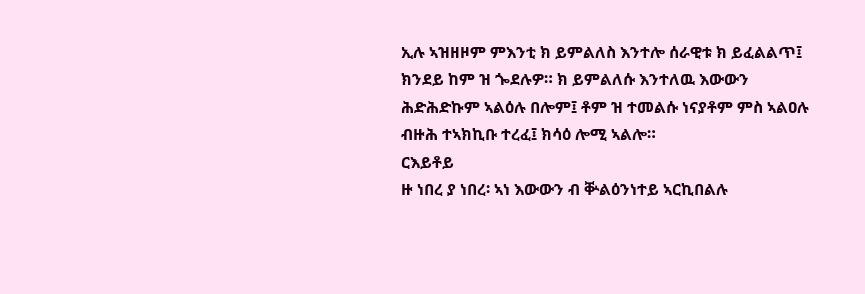ኢሉ ኣዝዘዞም ምእንቲ ክ ይምልለስ እንተሎ ሰራዊቱ ክ ይፈልልጥ፤
ክንደይ ከም ዝ ጐደሉዎ። ክ ይምልለሱ እንተለዉ እውውን
ሕድሕድኩም ኣልዕሉ በሎም፤ ቶም ዝ ተመልሱ ነናያቶም ምስ ኣልዐሉ
ብዙሕ ተኣክኪቡ ተረፈ፤ ክሳዕ ሎሚ ኣልሎ።
ርእይቶይ
ዙ ነበረ ያ ነበረ፡ ኣነ እውውን ብ ቝልዕንነተይ ኣርኪበልሉ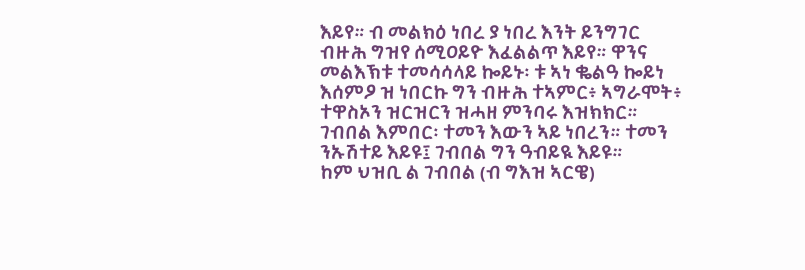እይየ። ብ መልክዕ ነበረ ያ ነበረ እንት ይንግገር ብዙሕ ግዝየ ሰሚዐይዮ እፈልልጥ እይየ። ዋንና መልእኽቱ ተመሳሳላይ ኰይኑ፡ ቱ ኣነ ቈልዓ ኰይነ እሰምዖ ዝ ነበርኩ ግን ብዙሕ ተኣምር፥ ኣግራሞት፥ ተዋስኦን ዝርዝርን ዝሓዘ ምንባሩ እዝክክር። ገብበል እምበር፡ ተመን እውን ኣይ ነበረን። ተመን ንኡሽተይ እይዩ፤ ገብበል ግን ዓብይዪ እይዩ።
ከም ህዝቢ ል ገብበል (ብ ግእዝ ኣርዌ)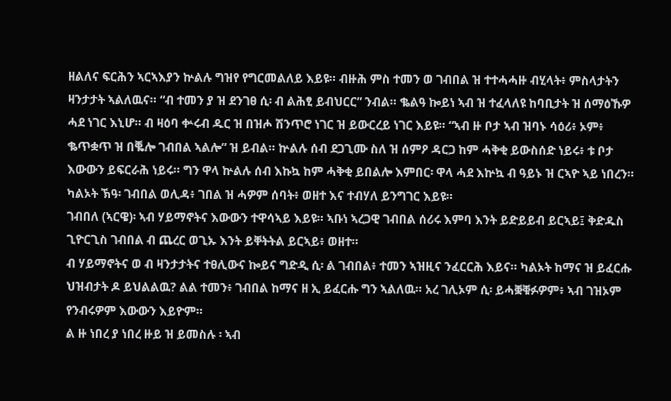ዘልለና ፍርሕን ኣርኣእያን ኵልሉ ግዝየ የግርመልለይ እይዩ። ብዙሕ ምስ ተመን ወ ገብበል ዝ ተተሓሓዙ ብሂላት፥ ምስላታትን ዛንታታት ኣልለዉና። “ብ ተመን ያ ዝ ደንገፀ ሲ፡ ብ ልሕፂ ይብህርር” ንብል። ቈልዓ ኰይነ ኣብ ዝ ተፈላለዩ ከባቢታት ዝ ሰማዕኹዎ ሓደ ነገር እኒሆ። ብ ዛዕባ ቍሩብ ዱር ዝ በዝሖ ሽንጥሮ ነገር ዝ ይውርረይ ነገር እይዩ። “ኣብ ዙ ቦታ ኣብ ዝባኑ ሳዕሪ፥ ኦም፥ ቈጥቋጥ ዝ በቘሎ ገብበል ኣልሎ” ዝ ይብል። ኵልሉ ሰብ ደጋጊሙ ስለ ዝ ሰምዖ ዳርጋ ከም ሓቅቂ ይውስሰድ ነይሩ፥ ቱ ቦታ እውውን ይፍርራሕ ነይሩ። ግን ዋላ ኵልሉ ሰብ እኩኳ ከም ሓቅቂ ይበልሎ እምበር፡ ዋላ ሓደ እኵኳ ብ ዓይኑ ዝ ርኣዮ ኣይ ነበረን። ካልኦት ኽዓ፡ ገብበል ወሊዳ፥ ገበል ዝ ሓዎም ሰባት፥ ወዘተ እና ተብሃለ ይንግገር እይዩ።
ገብበለ (ኣርዌ)፡ ኣብ ሃይማኖትና እውውን ተዋሳኣይ እይዩ። ኣቡነ ኣረጋዊ ገብበል ሰሪሩ እምባ እንት ይድይይብ ይርኣይ፤ ቅድዱስ ጊዮርጊስ ገብበል ብ ጨረር ወጊኡ እንት ይቐትትል ይርኣይ፥ ወዘተ።
ብ ሃይማኖትና ወ ብ ዛንታታትና ተፀሊውና ኰይና ግድዲ ሲ፡ ል ገብበል፥ ተመን ኣዝዚና ንፈርርሕ እይና። ካልኦት ከማና ዝ ይፈርሑ ህዝብታት ዶ ይህልልዉ? ልል ተመን፥ ገብበል ከማና ዘ ኢ ይፈርሑ ግን ኣልለዉ። አረ ገሊኦም ሲ፡ ይሓቛቑፉዎም፥ ኣብ ገዝኦም የንብሩዎም እውውን እይዮም።
ል ዙ ነበረ ያ ነበረ ዙይ ዝ ይመስሉ ፡ ኣብ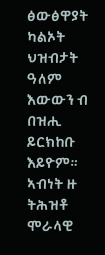ፅውፅዋያት ካልኦት ህዝብታት ዓለም እውውን ብ በዝሒ ይርክከቡ እይዮም። ኣብነት ዙ ትሕዝቶ ሞራላዊ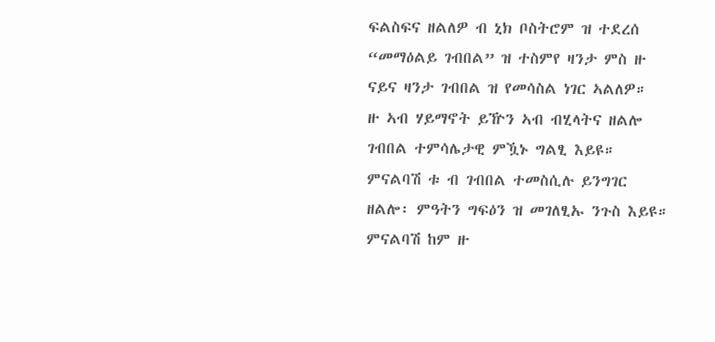ፍልስፍና ዘልለዎ ብ ኒክ ቦስትሮም ዝ ተደረሰ “መማዕልይ ገብበል” ዝ ተስምየ ዛንታ ምስ ዙ ናይና ዛንታ ገብበል ዝ የመሳስል ነገር ኣልለዎ።
ዙ ኣብ ሃይማኖት ይዅን ኣብ ብሂላትና ዘልሎ ገብበል ተምሳሌታዊ ምዃኑ ግልፂ እይዩ። ምናልባሽ ቱ ብ ገብበል ተመስሲሉ ይንግገር ዘልሎ፡ ምዓትን ግፍዕን ዝ መገለፂኡ ንጉስ እይዩ። ምናልባሽ ከም ዙ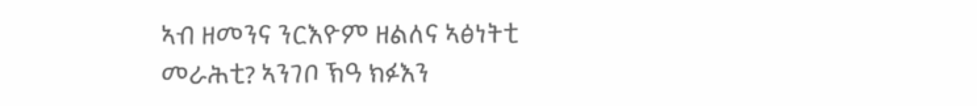ኣብ ዘመንና ንርእዮም ዘልለና ኣፅነትቲ መራሕቲ? ኣንገቦ ኽዓ ክፉእን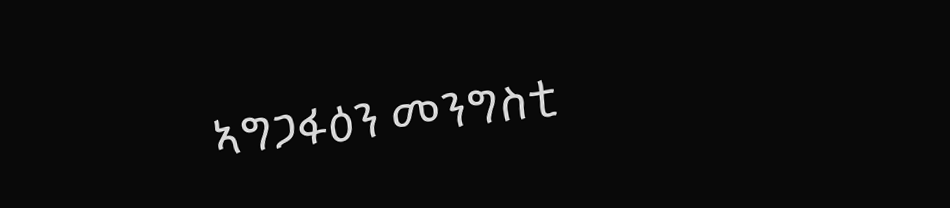ኣግጋፋዕን መንግስቲ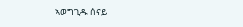ኣወግጊዱ ሰናይ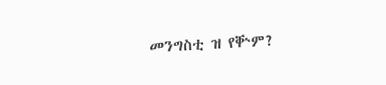መንግስቲ ዝ የቝም?